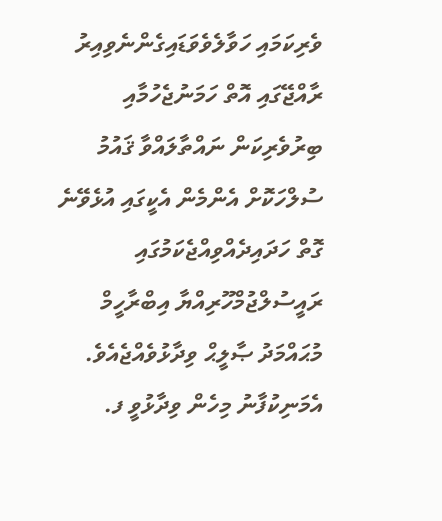ވެރިކަމައި ހަވާލެވެވަޑައިގެންނެވިއިރު ރާއްޖޭގައި އޮތް ހަމަނުޖެހުމާއި ބިރުވެރިކަން ނައްތާލައްވާ ޤައުމު ސުލްހަކޮށް އެންމެން އެކީގައި އުޅެވޭނެ ގޮތް ހަދައިދެއްވިއްޖެކަމުގައި ރައީސުލްޖުމްހޫރިއްޔާ އިބްރާހީމް މުޙައްމަދު ޞާލީޙް ވިދާޅުވެއްޖެއެވެ. އެމަނިކުފާނު މިހެން ވިދާޅުވީ ފ.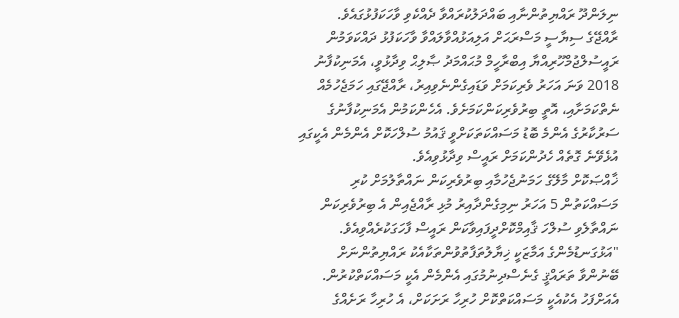ނިލަންދޫ ރައްޔިތުންނާއި ބައްދަލުކުރައްވާ ދެއްކެވި ވާހަކަފުޅުގައެވެ.
ރާއްޖޭގެ ސިޔާސީ މަސްރަޙަށް އަލިއަޅުއްވާލައްވާ ވާހަކަފުޅު ދައްކަވަމުން ރައީސުލްޖުމްހޫރިއްޔާ އިބްރާހީމް މުޙައްމަދު ޞާލިޙް ވިދާޅުވީ، އެމަނިކުފާނު 2018 ވަނަ އަހަރު ވެރިކަމަށް ވަޑައިގެންނެވިއިރު، ރާއްޖޭގައި ހަމަޖެހުމެއް ނެތްކަމަށާއި، އޮތީ ބިރުވެރިކަންކަމަށެވެ. އެހެންކަމުން އެމަނިކުފާނުގެ ސަރުކާރުގެ އެންމެ ބޮޑު މަސައްކަތަކަށްވީ ޤައުމު ސުލްހަކޮށް އެންމެން އެކީގައި އުޅެވޭނެ ގޮތެއް ހެދުންކަމަށް ރައީސް ވިދާޅުވިއެވެ.
ޚާއްޞަކޮށް މާލޭގެ ހަމަނުޖެހުމާއި ބިރުވެރިކަން ނައްތާލުމަށް ކުރި މަސައްކަތުން 5 އަހަރު ނިމިގެންދާއިރު މުޅި ރާއްޖެއިން އެ ބިރުވެރިކަން ނައްތާލެވި ސުލްހަ ޤާއިމްކޮށްދީފައިވާކަން ރައީސް ފާހަގަކުރެއްވިއެވެ.
"އަޅުގަނޑުމެންގެ އަމާޒަކީ ޚިޔާލުތަފާތުވުންތަކާއެކު ރައްޔިތުންނަށް ބޭނުންވާ ތަރައްޤީ ގެނެސްދިނުމުގައި އެންމެން އެކީ މަސައްކަތްކުރުން. އެއަށްފަހު އެކުއެކީ މަސައްކަތްކޮށް ހުރިހާ ރަށަކަށް، އެ ހުރިހާ ރަށެއްގެ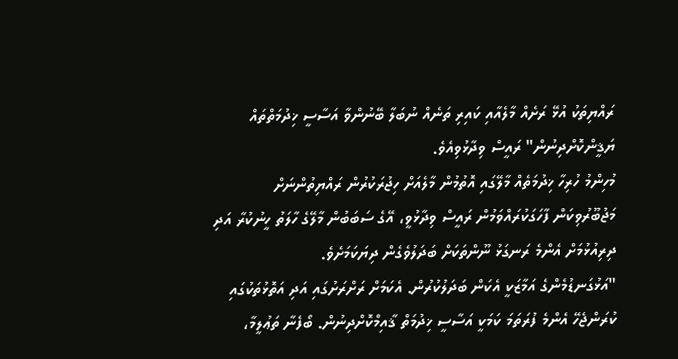ރައްޔިތަކު އުޅޭ ރަށެއް މާލެއާއި ކައިރި ތަނެއް ނުބަލާ ބޭނުންވާ އަސާސީ ޚިދުމަތްތައް ޔަޤީންކޮށްދިނުން" ރައީސް ވިދާޅުވިއެވެ.
މުހިންމު ހުރިހާ ޚިދުމަތެއް މާލޭގައި އޮތުމުން މާލެއަށް ހިޖުރަކުރުން ރައްޔިތުންނަށް މަޖުބޫރުވިކަން ފާހަގަކުރައްވަމުން ރައީސް ވިދާޅުވީ، އޭގެ ސަބަބުން މާލޭގެ ހާލަތު ހީނުކުރާ އަދި ދިރިއުޅުމަށް އެންމެ ރަނގަޅު ނޫންތަކަށް ބަދަލުވެގެން ދިޔަކަމަށެވެ.
"އަޅުގަނޑުމެންގެ އަމާޒަކީ އެކަން ބަދަލުކުރުން. އެކަމަށް ރަށްރަށުގައި އަދި އަތޮޅުތަކުގައި ކުރަންޖެހޭ އެންމެ ފުރަތަމަ ކަމަކީ އަސާސީ ޚިދުމަތް ޤާއިމްކޮށްދިނުން. ބޯފެނާ ތަޢުލީމާ،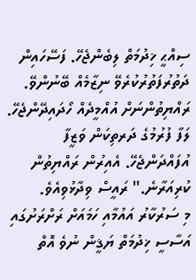ސިއްޙީ ޚިދުމަތް ލިބެންޖެހޭ. ފަސޭހައިން ދަތުރުފަތުރުކުރެވޭ ނިޒާމެއް ބޭނުންވޭ. ރައްޔިތުންނަށް އުއްމީދެއް ހޯދައިދޭންޖެހޭ. ލަފާ ފުރުމުގެ ދަރތިކަން ވަޒީފާ އުފައްދަންޖެހޭ. އެއިރުން ރައްޔިތުން ކުރިއަރާނެ." ރައީސް ވިދާޅުވިއެވެ.
މި ސަރުކާރު އައުމާއި ހަމައަށް ރަށްރަށުގައި އަސާސީ ޚިދުމަތް ޔަޤީން ނުވެ އޮތް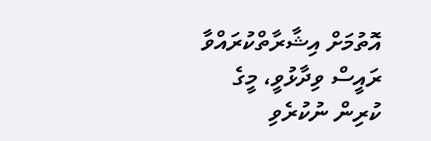އޮތުމަށް އިޝާރާތްކުރައްވާ ރައީސް ވިދާޅުވީ، މީގެ ކުރިން ނުކުރެވި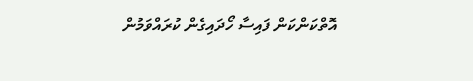އޮތްކަންކަން ފައިސާ ހޯދައިގެން ކުރައްވަމުން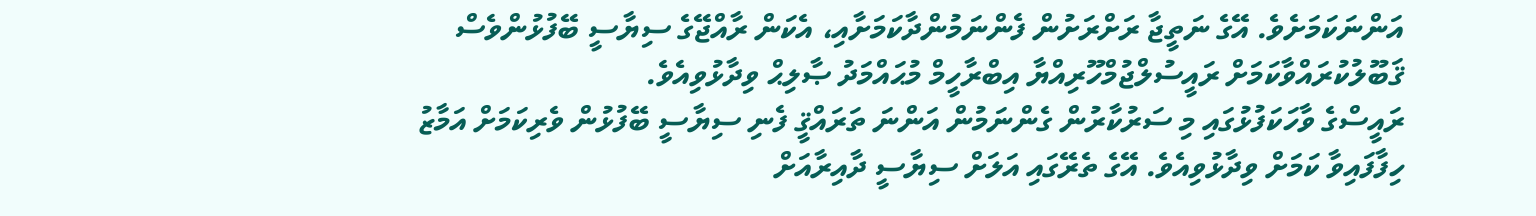އަންނަކަމަށެވެ. އޭގެ ނަތީޖާ ރަށްރަށުން ފެންނަމުންދާކަމަށާއި، އެކަން ރާއްޖޭގެ ސިޔާސީ ބޭފުޅުންވެސް ޤަބޫލުކުރައްވާކަމަށް ރައީސުލްޖުމްހޫރިއްޔާ އިބްރާހީމް މުޙައްމަދު ޞާލިޙް ވިދާޅުވިއެވެ.
ރައީސްގެ ވާހަކަފުޅުގައި މި ސަރުކާރުން ގެންނަމުން އަންނަ ތަރައްޤީ ފެނި ސިޔާސީ ބޭފުޅުން ވެރިކަމަށް އަމާޒު ހިފާފައިވާ ކަމަށް ވިދާޅުވިއެވެ. އޭގެ ތެރޭގައި އަލަށް ސިޔާސީ ދާއިރާއަށް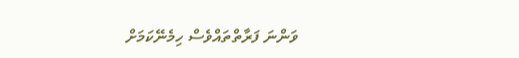ވަންނަ ފަރާތްތައްވެސް ހިމެނޭކަމަށް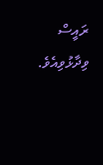ރައީސް ވިދާޅުވިއެވެ.